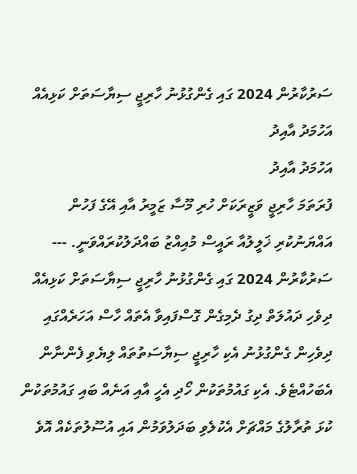ސަރުކާރުން 2024 ގައި ގެންގުޅުނު ހާރިޖީ ސިޔާސަތަށް ކަޅިއެއް
އަހުމަދު އާއިދު
އަހުމަދު އާއިދު
ފުރަތަމަ ހާރިޖީ ވަޒީރަކަށް ހުރި މޫސާ ޒަމީރު އާއި އޭގެ ފަހުން އައްޔަނުކުރި ޚަލީލުއާ ރައީސް މުއިއްޒު ބައްދަލުކުރައްވަނީ. ---
ސަރުކާރުން 2024 ގައި ގެންގުޅުނު ހާރިޖީ ސިޔާސަތަށް ކަޅިއެއް
ދިވެހި ދައުލަތް ދިގު ދެމިގެން ގޮސްފައިވާ އެތައް ހާސް އަހަރެއްގައި ދިވެހިން ގެންގުޅުނު އެކި ހާރިޖީ ސިޔާސަތުތައް ލިޔެވި ފެންނާން އެބަހުއްޓެވެ. އެކި ގައުމުތަކުން ހޯދި އެހީ އާއި އަނެއް ބައި ގައުމުތަކުން ކުޅަ ތުރާލުގެ މައްޗަށް އެކުލެވި ބަދަލުވަމުން އައި އުސޫލުތަކެއް އޮވެ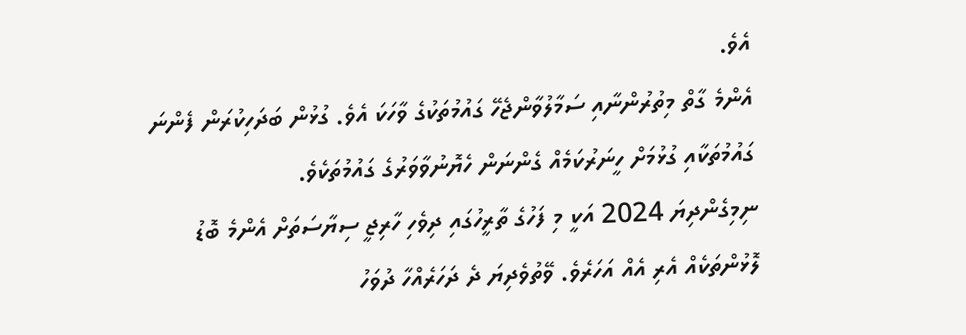އެވެ.
އެންމެ ގާތް މިތުރުންނާއި ސަމާލުވާންޖެހޭ ގައުމުތަކުގެ ވާހަކަ އެވެ. ގުޅުން ބަދަހިކުރަން ފެންނަ ގައުމުތަކާއި ގުޅުމަށް ހީނަރުކަމެއް ގެންނަން ހެޔޮނުވާވަރުގެ ގައުމުތަކެވެ.
ނިމިގެންދިޔަ 2024 އަކީ މި ފަހުގެ ތާރީހުގައި ދިވެހި ހާރިޖީ ސިޔާސަތަށް އެންމެ ބޮޑު ލޮޅުންތަކެއް އެރި އެއް އަހަރެވެ. ވޭތުވެދިޔަ ދެ ދަހަރެއްހާ ދުވަހު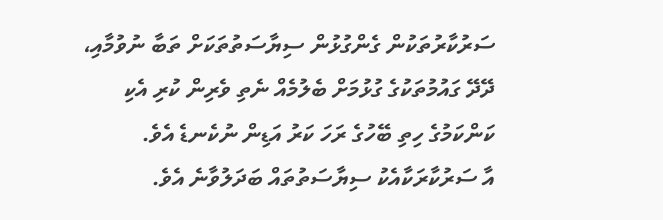ސަރުކާރުތަކުން ގެންގުޅުން ސިޔާސަތުތަކަށް ތަބާ ނުވުމާއި، ދޭދޭ ގައުމުތަކުގެ ގުޅުމަށް ބެލުމެއް ނެތި ވެރިން ކުރި އެކި ކަންކަމުގެ ހިތި ބޭހުގެ ރަހަ ކަރު އަޑިން ނުކެނޑެ އެވެ.
އާ ސަރުކާރަކާއެކު ސިޔާސަތުތައް ބަދަލުވާނެ އެވެ.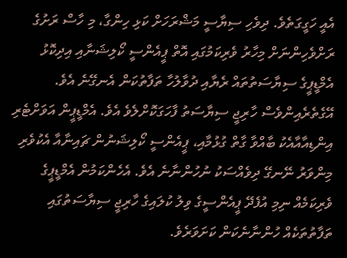އެއީ ހަގީގަތެވެ. ދިވެހި ސިޔާސީ މަޝްރަހަށް ކަޅި ހިންގާ، މި ހާސް ރަށުގެ ރަށްވެހިންނަށް މިހާރު ވެރިކަމުގައި އޮތް ޕީއެންސީ ކޯލިޝަނާއި އިދިކޮޅު އެމްޑީޕީގެ ސިޔާސަތުތައް ރެޔާއި ދުވާލުހާ ތަފާތުކަން އެނގޭނެ އެވެ.
އޭގެތެރެއިންވެސް ހާރިޖީ ސިޔާސަތު ފާހަގަކޮށްލެވެ އެވެ. އެމްޑީޕީން އަވަށްޓެރި އިންޑިއާއާއެކު ބާއްވާ ގާތް ގުޅުމާއި، ޕީއެންސީ ކޯލިޝަނުން ޗައިނާއާ އެކުވެރި މިންވަރު ނޭނގޭ ދިވެއްސަކު ނުހުންނާނެ އެވެ. އެހެންކަމުން އެމްޑީޕީގެ ވެރިކަމެއް ނިމި އުފެދޭ ޕީއެންސީގެ ވިލު ކުލައިގެ ހާރިޖީ ސިޔާސަތުގައި ތަފާތުތަކެއް ހުންނާނެކަން ކަށަވަރެވެ.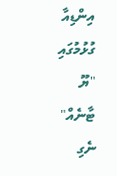އިންޑިއާ ގުޅުމުގައި "ޔޫ ޓާނެއް" ނެގި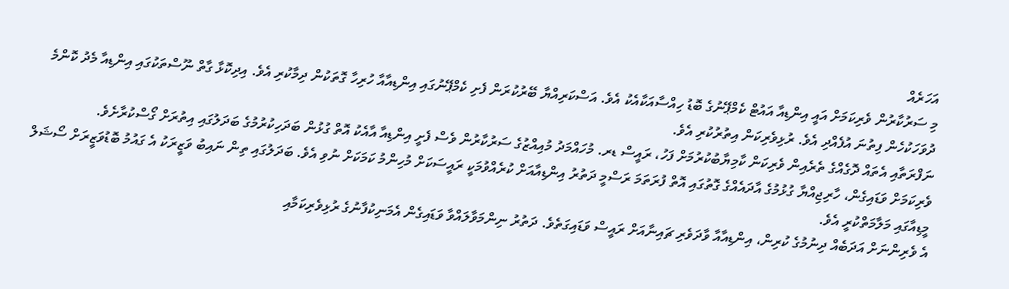އަހަރެއް
މި ސަރުކާރުން ވެރިކަމަށް އައީ އިންޑިއާ އައުޓް ކެމްޕޭނުގެ ބޮޑު ހިއްސާއަކާއެކު އެވެ. އަސްކަރިއްޔާ ބޭރުކުރަން ފެށި ކެމްޕޭނުގައި އިންޑިއާއާ ހުރިހާ ގޮތަކުން ދިމާކުރި އެވެ. އިދިކޮޅާ ގާތް ނޫސްތަކުގައި އިންޑިއާ މެދު ކޮންމެ ދުވަހަކުހެން ފިތުނަ އުފެއްދި އެވެ. ރުޅިވެރިކަން އިތުރުކުރި އެވެ.
ނަފްރަތާއި އެތައް ދޮގެއްގެ ތެރެއިން ވެރިކަން ކާމިޔާބުކުރުމަށް ފަހު، ރައީސް ޑރ. މުހައްމަދު މުއިއްޒުގެ ސަރުކާރުން ވެސް ފެށީ އިންޑިއާ އާއެކު އޮތް ގުޅުން ބަދަހިކުރުމުގެ ބަދަލުގައި އިތުރަށް ގޯސްކުރާށެވެ.
ވެރިކަމަށް ވަޑައިގެން، ހާރިޖިއްޔާ ގުޅުމުގެ އާދައެއްގެ ގޮތުގައި އޮތް ފުރަތަމަ ރަސްމީ ދަތުރު އިންޑިއާއަށް ކުރެއްވުމަކީ ރައީސަކަށް މުހިންމު ކަމަކަށް ނުވި އެވެ. ބަދަލުގައި ތިން ނައިބު ވަޒީރަކު އެ ގައުމު ބޮޑުވަޒީރަށް ސޯޝަލް މީޑިއާގައި މަލާމަތްކުރީ އެވެ.
އެ ވެރިންނަށް އަދަބެއް ދިނުމުގެ ކުރިން، އިންޑިއާއާ ވާދަވެރި ޗައިނާއަށް ރައީސް ވަޑައިގަތެވެ. ދަތުރު ނިންމަވާލައްވާ ވަޑައިގެން އެމަނިކުފާނުގެ ރުޅިވެރިކަމާއި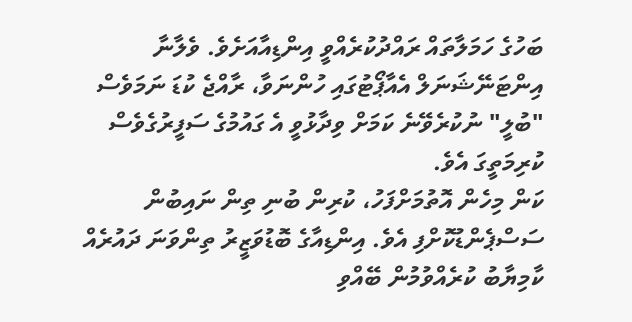ބަހުގެ ހަމަލާތައް ރައްދުކުރެއްވީ އިންޑިއާއަށެވެ. ވެލާނާ އިންޓަނޭޝަނަލް އެއާޕޯޓުގައި ހުންނަވާ، ރާއްޖެ ކުޑަ ނަމަވެސް "ބުލީ" ނުކުރެވޭނެ ކަމަށް ވިދާޅުވީ އެ ގައުމުގެ ސަފީރުގެވެސް ކުރިމަތީގަ އެވެ.
ކަން މިހެން އޮތުމަށްފަހު، ކުރިން ބުނި ތިން ނައިބުން ސަސްޕެންޑުކޮށްފި އެވެ. އިންޑިއާގެ ބޮޑުވަޒީރު ތިންވަނަ ދައުރެއް ކާމިޔާބު ކުރެއްވުމުން ބޭއްވި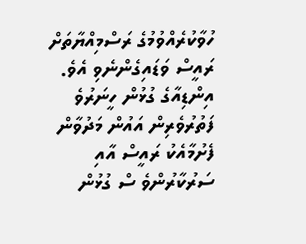ހުވާކުރެއްވުމުގެ ރަސްމިއްޔާތަށް ރައީސް ވަޑައިގެންނެވި އެވެ.
އިންޑިއާގެ ގުޅުން ހީނަރުވެ ފަތުރުވެރިން އައުން މަދުވާން ފެށުމާއެކު ރައީސް އާއި ސަރުކާރުންވެ ސް ގުޅުން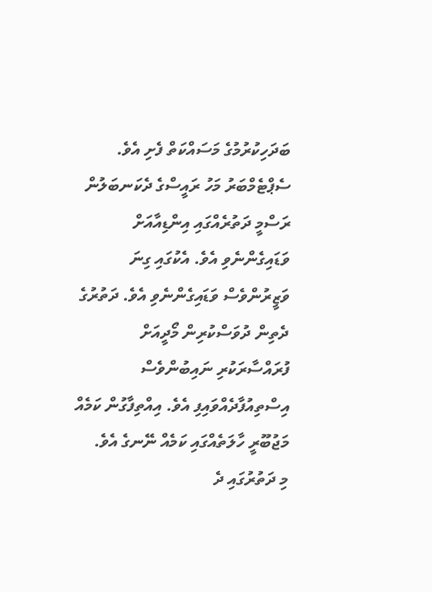ބަދަހިކުރުމުގެ މަސައްކަތް ފެށި އެވެ.
ސެޕްޓެމްބަރު މަހު ރައީސްގެ ދެކަނބަލުން ރަސްމީ ދަތުރެއްގައި އިންޑިއާއަށް ވަޑައިގެންނެވި އެވެ. އެކުގައި ގިނަ ވަޒީރުންވެސް ވަޑައިގެންނެވި އެވެ. ދަތުރުގެ ދެތިން ދުވަސްކުރިން މޯދީއަށް ފުރައްސާރަކުރި ނައިބުންވެސް އިސްތިއުފާދެއްވައިފި އެވެ. އިއްތިފާގުން ކަމެއް މަޖުބޫރީ ހާލަތެއްގައި ކަމެއް ނޭނގެ އެވެ.
މި ދަތުރުގައި ދެ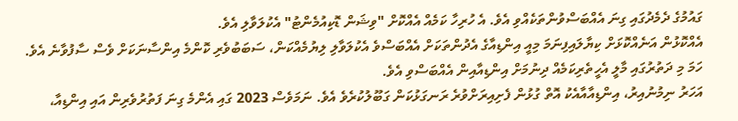ގައުމުގެ ދެމެދުގައި ގިނަ އެއްބަސްވުންތަކެއްވި އެވެ. އެ ހުރިހާ ކަމެއް އެއްކޮށް "ވިޝަން ޑޮކިއުމެންޓު" އެކުލަވާލި އެވެ.
އެއްކޮޅުން އަނެއްކޮޅަށް ކިޔާލައިފިނަމަ މިއީ އިންޑިއާގެ އެދުންތަކަށް އެއްބަސްވެ އެކުލަވާލި ލިޔުމެއްކަން، ސަބަބުވެރި ކޮންމެ އިންސާނަކަށް ވެސް ސާފުވާނެ އެވެ. ހަމަ މި ދަތުރުގައި މާލީ އެހީތެރިކަމެއް ދިނުމަށް އިންޑިއާއިން އެއްބަސްވި އެވެ.
އަހަރު ނިމުނުއިރު، އިންޑިއާއާއެކު އޮތް ގުޅުން ފެށިއިރަށްވުރެ ރަނގަޅުކަން ގަބޫލުކުރެވެ އެވެ. ނަމަވެސް 2023 ގައި އެންމެ ގިނަ ފަތުރުވެރިން އައި އިންޑިއާ،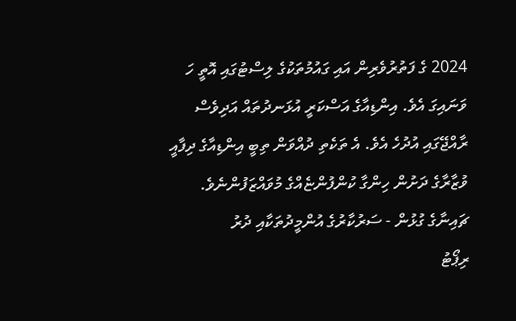2024 ގެ ފަތުރުވެރިން އައި ގައުމުތަކުގެ ލިސްޓުގައި އޮތީ ހަ ވަނައިގަ އެވެ. އިންޑިއާގެ އަސްކަރީ އުޅަނދުތައް އަދިވެސް ރާއްޖޭގައި އުދުހެ އެވެ. އެ ތަކެތި ދުއްވަން ތިބީ އިންޑިއާގެ ދިފާއީ ވުޒާރާގެ ދަށުން ހިންގާ ކުންފުންޏެއްގެ މުވައްޒަފުންނެވެ.
ޗައިނާގެ ގުޅުން - ސަރުކާރުގެ އުންމީދުތަކާއި ދުރު
ރިޕޯޓު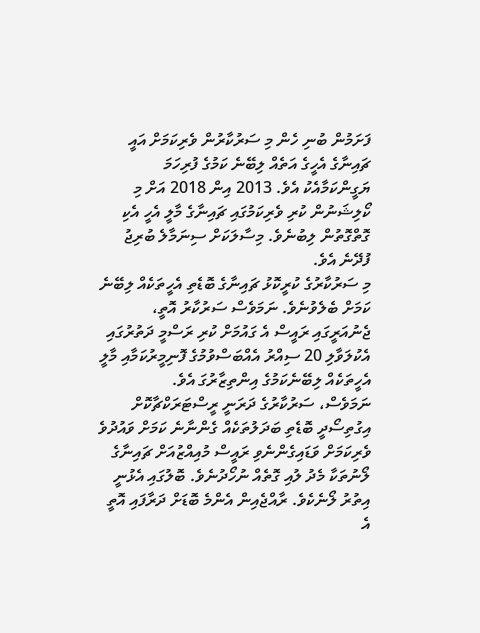ފަށަމުން ބުނި ހެން މި ސަރުކާރުން ވެރިކަމަށް އައީ ޗައިނާގެ އެހީގެ އަތެއް ލިބޭނެ ކަމުގެ ފުރިހަމަ ޔަގީންކަމާއެކު އެވެ. 2013 އިން 2018 އަށް މި ކޯލިޝަނުން ކުރި ވެރިކަމުގައި ޗައިނާގެ މާލީ އެހީ އެކި ގޮތްގޮތުން ލިބުނެވެ. މިސާލަކަށް ސިނަމާލެ ބުރިޖު ފުދޭނެ އެވެ.
މި ސަރުކާރުގެ ކުރީކޮޅު ޗައިނާގެ ބޮޑެތި އެހީތަކެއް ލިބޭނެ ކަމަށް ބެލެވުނެވެ. ނަމަވެސް ސަރުކާރު އޮތީ، ޖެނުއަރީގައި ރައީސް އެ ގައުމަށް ކުރި ރަސްމީ ދަތުރުގައި އެކުލަވާލި 20 ސިއްރު އެއްބަސްވުމުގެ ފޮނިމީރުކަމާއި މާލީ އެހީތަކެއް ލިބޭނެކަމުގެ އިންތިޒާރުގަ އެވެ.
ނަމަވެސް، ސަރުކާރުގެ ދަރަނީ ރީސްޓަރަކްޗާކޮށް އިގުތިސޯދީ ބޮޑެތި ބަދަލުތަކެއް ގެންނާނެ ކަމަށް ވައުދުވެ ވެރިކަމަށް ވަޑައިގެންނެވި ރައީސް މުއިއްޒުއަށް ޗައިނާގެ ލޯނުތަކާ މެދު ލުއި ގޮތެއް ނުހޯދުނެވެ. ބޮލުގައި އެޅުނީ އިތުރު ލޯނެކެވެ. ރާއްޖެއިން އެންމެ ބޮޑަށް ދަރާފައި އޮތީ އެ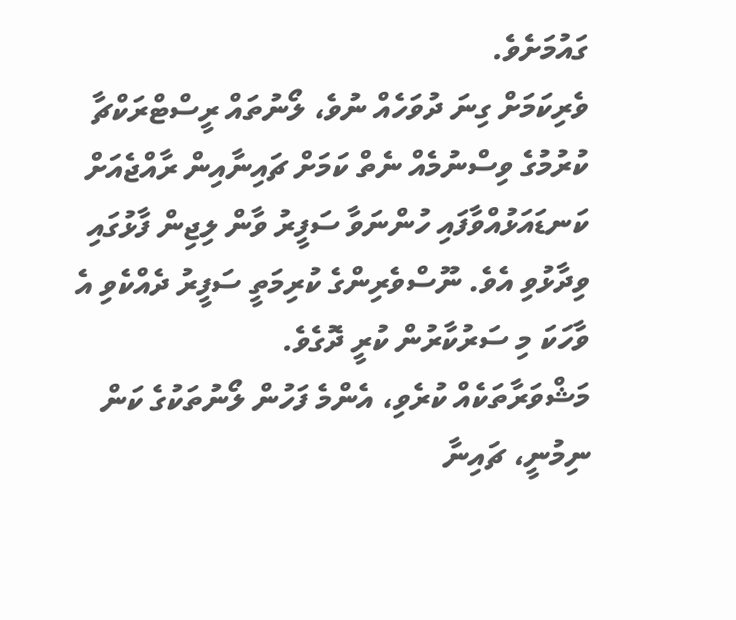ގައުމަށެވެ.
ވެރިކަމަށް ގިނަ ދުވަހެއް ނުވެ، ލޯނުތައް ރީސްޓްރަކްޗާ ކުރުމުގެ ވިސްނުމެއް ނެތް ކަމަށް ޗައިނާއިން ރާއްޖެއަށް ކަނޑައަޅުއްވާފައި ހުންނަވާ ސަފީރު ވާން ލިޖިން ފާޅުގައި ވިދާޅުވި އެވެ. ނޫސްވެރިންގެ ކުރިމަތީ ސަފީރު ދެއްކެވި އެ ވާހަކަ މި ސަރުކާރުން ކުރީ ދޮގެވެ.
މަޝްވަރާތަކެއް ކުރެވި، އެންމެ ފަހުން ލޯނުތަކުގެ ކަން ނިމުނީ، ޗައިނާ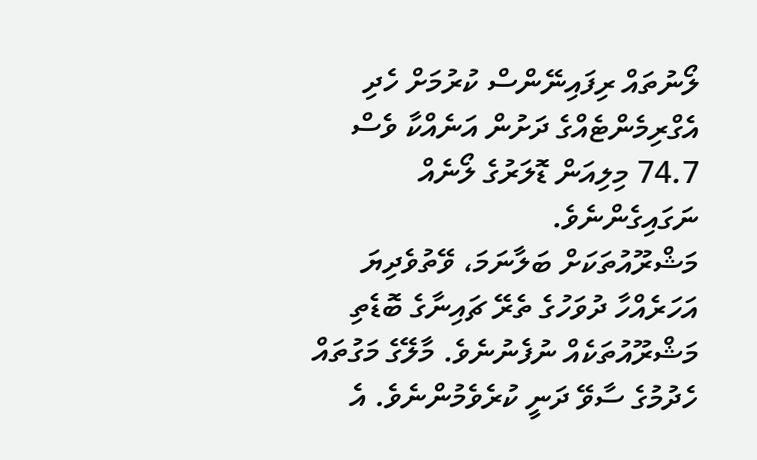ލޯނުތައް ރިފައިނޭންސް ކުރުމަށް ހެދި އެގްރިމެންޓެއްގެ ދަށުން އަނެއްކާ ވެސް 74.7 މިލިއަން ޑޮލަރުގެ ލޯނެއް ނަގައިގެންނެވެ.
މަޝްރޫއުތަކަށް ބަލާނަމަ، ވޭތުވެދިޔަ އަހަރެއްހާ ދުވަހުގެ ތެރޭ ޗައިނާގެ ބޮޑެތި މަޝްރޫއުތަކެއް ނުފެނުނެވެ. މާލޭގެ މަގުތައް ހެދުމުގެ ސާވޭ ދަނީ ކުރެވެމުންނެވެ. އެ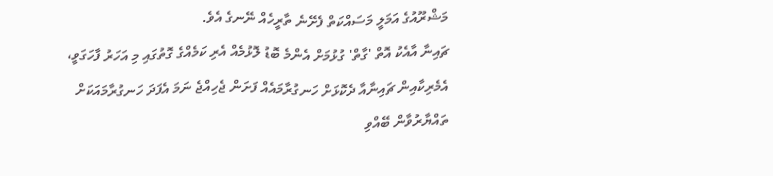މަޝްރޫއުގެ އަމަލީ މަސައްކަތް ފެށޭނެ ތާރީހެއް ނޭނގެ އެވެ.
ޗައިނާ އާއެކު އޮތް 'ގާތް' ގުޅުމަށް އެންމެ ބޮޑު ލޮޅުމެއް އެރި ކަމެއްގެ ގޮތުގައި މި އަހަރު ފާހަގަވީ، އެމެރިކާއިން ޗައިނާއާ ދެކޮޅަށް ހަނގުރާމައެއް ފަށަން ޖެހިއްޖެ ނަމަ އެފަދަ ހަނގުރާމައަކަށް ތައްޔާރުވާން ބޭއްވި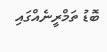ބޮޑު ތަމްރީނެއްގައި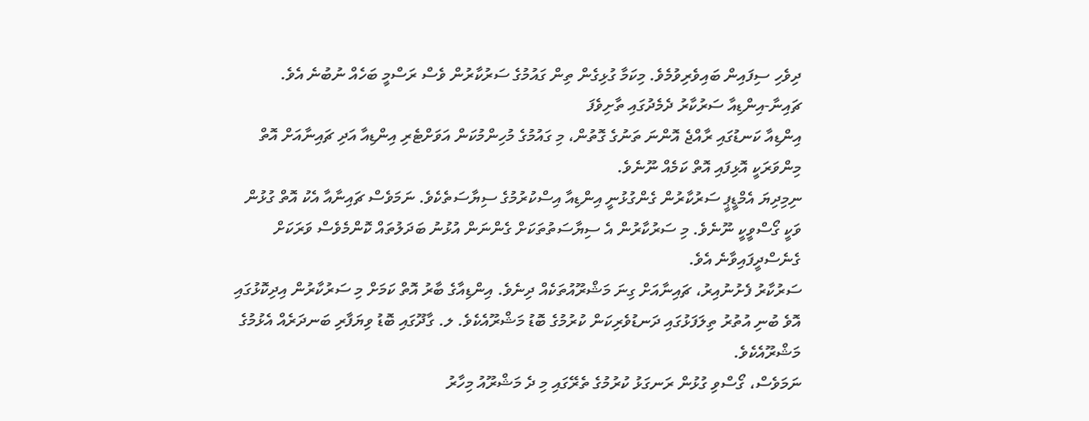ދިވެހި ސިފައިން ބައިވެރިވުމެވެ. މިކަމާ ގުޅިގެން ތިން ގައުމުގެ ސަރުކާރުން ވެސް ރަސްމީ ބަހެއް ނުބުނެ އެވެ.
ޗައިނާ-އިންޑިއާ ސަރުކާރު ދެމެދުގައި ތާށިވެފަ
އިންޑިއާ ކަނޑުގައި ރާއްޖެ އޮންނަ ތަނުގެ ގޮތުން، މި ގައުމުގެ މުހިންމުކަން އަވަށްޓެރި އިންޑިއާ އަދި ޗައިނާއަށް އޮތް މިންވަރަކީ އޮޅިފައި އޮތް ކަމެއް ނޫނެވެ.
ނިމިދިޔަ އެމްޑީޕީ ސަރުކާރުން ގެންގުޅުނީ އިންޑިއާ އިސްކުރުމުގެ ސިޔާސަތެކެވެ. ނަމަވެސް ޗައިނާއާ އެކު އޮތް ގުޅުން ވަކީ ގޯސްވީކީ ނޫނެވެ. މި ސަރުކާރުން އެ ސިޔާސަތުތަކަށް ގެންނަން އުޅުނު ބަދަލުތައް ކޮންމެވެސް ވަރަކަށް ގެނެސްދީފައިވާނެ އެވެ.
ސަރުކާރު ފެށުނުއިރު، ޗައިނާއަށް ގިނަ މަޝްރޫއުތަކެއް ދިނެވެ. އިންޑިއާގެ ބާރު އޮތް ކަމަށް މި ސަރުކާރުން އިދިކޮޅުގައި އޮވެ ބުނި އުތުރު ތިލަފަޅުގައި ދަނޑުވެރިކަން ކުރުމުގެ ބޮޑު މަޝްރޫއެކެވެ. ލ. ގާދޫގައި ބޮޑު ވިޔަފާރި ބަނދަރެއް އެޅުމުގެ މަޝްރޫއެކެވެ.
ނަމަވެސް، ގޯސްވި ގުޅުން ރަނގަޅު ކުރުމުގެ ތެރޭގައި މި ދެ މަޝްރޫއު މިހާރު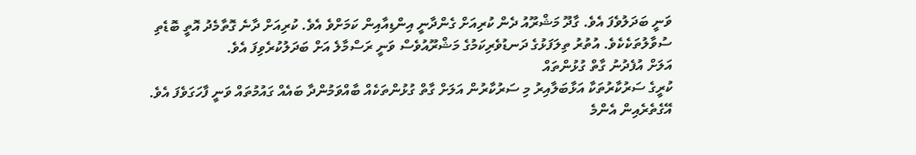ވަނީ ބަދަލުވެފަ އެވެ. ގާދޫ މަޝްރޫއު ދެން ކުރިއަށް ގެންދާނީ އިންޑިއާއިން ކަމަށްވެ އެވެ. ކުރިއަށް ދާނެ ގޮތާމެދު އޮތީ ބޮޑެތި ސުވާލުތަކެކެވެ. އުތުރު ތިލަފަޅުގެ ދަނޑުވެރިކަމުގެ މަޝްރޫއުވެސް ވަނީ ރަސްމާލެ އަށް ބަދަލުކުރެވިފަ އެވެ.
އަލަށް އުފެދުނު ގާތް ގުޅުންތައް
ކުރީގެ ސަރުކާރުތަކާ އަޅާބަލާއިރު މި ސަރުކާރުން އަލަށް ގާތް ގުޅުންތަކެއް ބާއްވަމުންދާ ބައެއް ގައުމުތައް ވަނީ ފާހަގަވެފަ އެވެ.
އޭގެތެރެއިން އެންމެ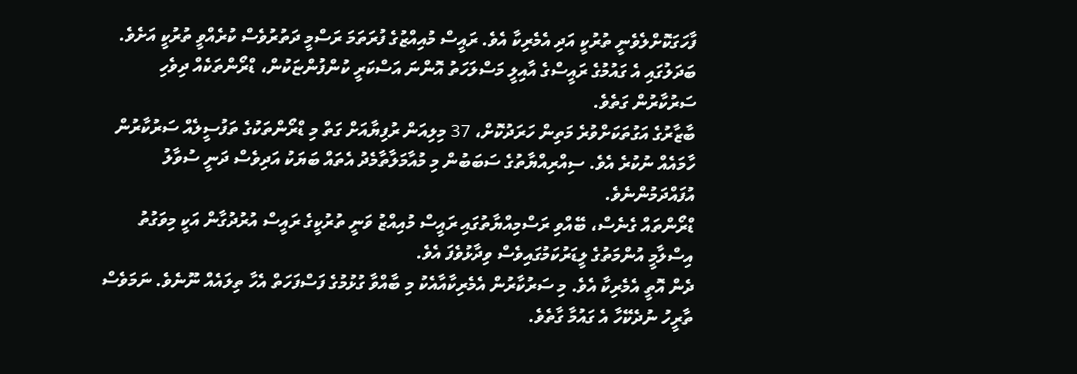ފާހަގަކޮށްލެވެނީ ތުރުކީ އަދި އެމެރިކާ އެވެ. ރައީސް މުއިއްޒުގެ ފުރަތަމަ ރަސްމީ ދަތުރުވެސް ކުރެއްވީ ތުރުކީ އަށެވެ. ބަދަލުގައި އެ ގައުމުގެ ރައީސްގެ އާއިލީ މަސްލަހަތު އޮންނަ އަސްކަރީ ކުންފުންޏަކުން، ޑްރޯންތަކެއް ދިވެހި ސަރުކާރުން ގަތެވެ.
ބާޒާރުގެ އަގުތަކަށްވުރެ މަތިން ހަރަދުކޮށް، 37 މިލިއަން ރުފިޔާއަށް ގަތް މި ޑްރޯންތަކުގެ ތަފުސީލެއް ސަރުކާރުން ހާމައެއް ނުކުރެ އެވެ. ސިއްރިއްޔާތުގެ ސަބަބުން މި މުއާމަލާތާމެދު އެތައް ބަޔަކު އަދިވެސް ދަނީ ސުވާލު އުފައްދަމުންނެވެ.
ޑްރޯންތައް ގެނެސް، ބޭއްވި ރަސްމިއްޔާތުގައި ރައީސް މުއިއްޒު ވަނީ ތުރުކީގެ ރައީސް އުރުދުގާން އަކީ މިވަގުތު އިސްލާމީ އުންމަތުގެ ލީޑަރުކަމުގައިވެސް ވިދާޅުވެފަ އެވެ.
ދެން އޮތީ އެމެރިކާ އެވެ. މި ސަރުކާރުން އެމެރިކާއާއެކު މި ބާއްވާ ގުޅުމުގެ ފަސްފަހަތް އެހާ ތިލައެއް ނޫނެވެ. ނަމަވެސް ތާރީހު ނުދެކޭހާ އެ ގައުމާ ގާތެވެ.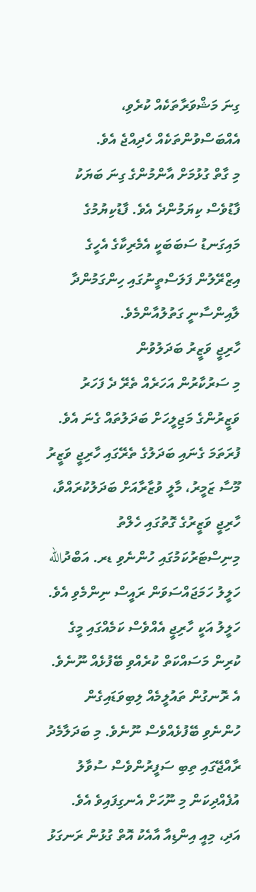ގިނަ މަޝްވަރާތަކެއް ކުރެވި، އެއްބަސްވުންތަކެއް ހެދިއްޖެ އެވެ.
މި ގާތް ގުޅުމަށް އާންމުންގެ ގިނަ ބަޔަކު ފާޑުވެސް ކިޔަމުންދެ އެވެ. ފާޑުކިޔުމުގެ މައިގަނޑު ސަބަބަކީ އެމެރިކާގެ އެހީގެ އިޒްރޭލުން ފަލަސްތީނުގައި ހިންގަމުންދާ ލާއިންސާނީ ގަތުލުއާންމެވެ.
ހާރިޖީ ވަޒީރު ބަދަލުވުން
މި ސަރުކާރުން އަހަރެއް ތެރޭ ދެ ފަހަރު ވަޒީރުންގެ މަޖިލީހަށް ބަދަލުތައް ގެނަ އެވެ. ފުރަތަމަ ގެނައި ބަދަލުގެ ތެރޭގައި ހާރިޖީ ވަޒީރު މޫސާ ޒަމީރު، މާލީ ވުޒާރާއަށް ބަދަލުކުރައްވާ، ހާރިޖީ ވަޒީރުގެ ގޮތުގައި ހެލްތު މިނިސްޓަރުކަމުގައި ހުންނެވި ޑރ. އަބްދުالله ހަލީލު ހަމަޖައްސަވަން ރައީސް ނިންމެވި އެވެ.
ހަލީލު އަކީ ހާރިޖީ އެއްވެސް ކަމެއްގައި މީގެ ކުރިން މަސައްކަތް ކުރެއްވި ބޭފުޅެއް ނޫނެވެ. އެ ރޮނގުން ތައުލީމެއް ލިބިވަޑައިގެން ހުންނެވި ބޭފުޅެއްވެސް ނޫނެވެ. މި ބަދަލާމެދު ރާއްޖޭގައި ތިބި ސަފީރުންވެސް ސުވާލު އުފެއްދިކަން މި ނޫހަށް އެނގިފައިވެ އެވެ.
އަދި، މިއީ އިންޑިއާ އާއެކު އޮތް ގުޅުން ރަނގަޅު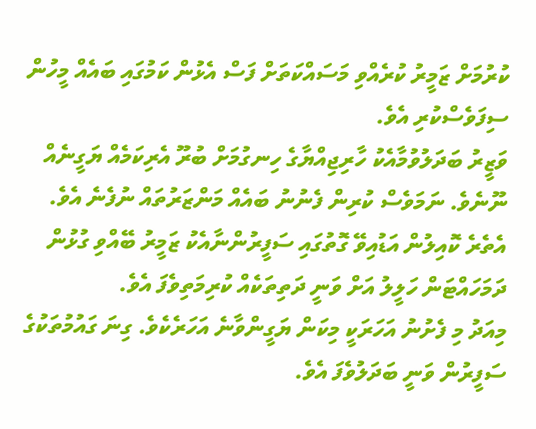ކުރުމަށް ޒަމީރު ކުރެއްވި މަސައްކަތަށް ފަސް އެޅުން ކަމުގައި ބައެއް މީހުން ސިފަވެސްކުރި އެވެ.
ވަޒީރު ބަދަލުވުމާއެކު ހާރިޖިއްޔާގެ ހިނގުމަށް ބުރޫ އެރިކަމެއް ޔަގީނެއް ނޫނެވެ. ނަމަވެސް ކުރިން ފެނުނު ބައެއް މަންޒަރުތައް ނުފެނެ އެވެ. އެތެރެ ކޮއިލުން އަޑުއިވޭ ގޮތުގައި ސަފީރުންނާއެކު ޒަމީރު ބޭއްވި ގުޅުން ދަމަހައްޓަން ހަލީލު އަށް ވަނީ ދަތިތަކެއް ކުރިމަތިވެފަ އެވެ.
މިއަދު މި ފެށުނު އަހަރަކީ މިކަން ޔަގީންވާނެ އަހަރެކެވެ. ގިނަ ގައުމުތަކުގެ ސަފީރުން ވަނީ ބަދަލުވެފަ އެވެ.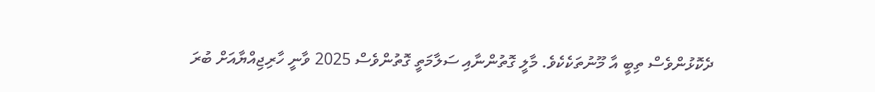ދެކޮޅުންވެސް ތިބީ އާ މޫނުތަކެކެވެ. މާލީ ގޮތުންނާއި ސަލާމަތީ ގޮތުންވެސް 2025 ވާނީ ހާރިޖިއްޔާއަށް ބުރަ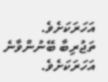އަހަރަކަށެވެ. ތަޖުރިބާ ބޭނުންވާނެ އަހަރަކަށެވެ.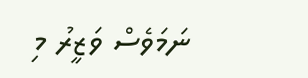ނަމަވެސް ވަޒީރު މި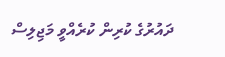ދައުރުގެ ކުރިން ކުރެއްވީ މަޖިލިސް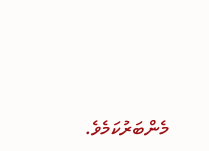މެންބަރުކަމެވެ.